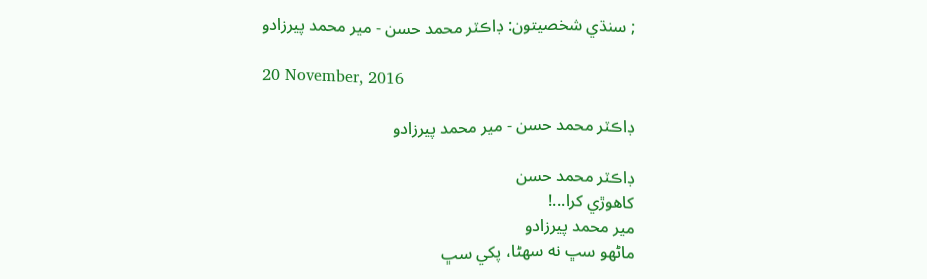; سنڌي شخصيتون: ڊاڪٽر محمد حسن - مير محمد پيرزادو

20 November, 2016

ڊاڪٽر محمد حسن - مير محمد پيرزادو

ڊاڪٽر محمد حسن
کاهوڙي کرا...!
مير محمد پيرزادو
ماڻهو سڀ نه سهڻا، پکي سڀ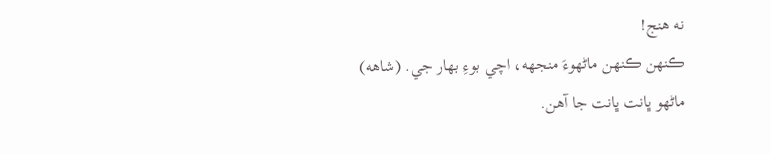نه هنج!
ڪنهن ڪنهن ماڻهوءَ منجهه، اچي بوءِ بهار جي. (شاهه)
ماڻهو ڀانت ڀانت جا آهن.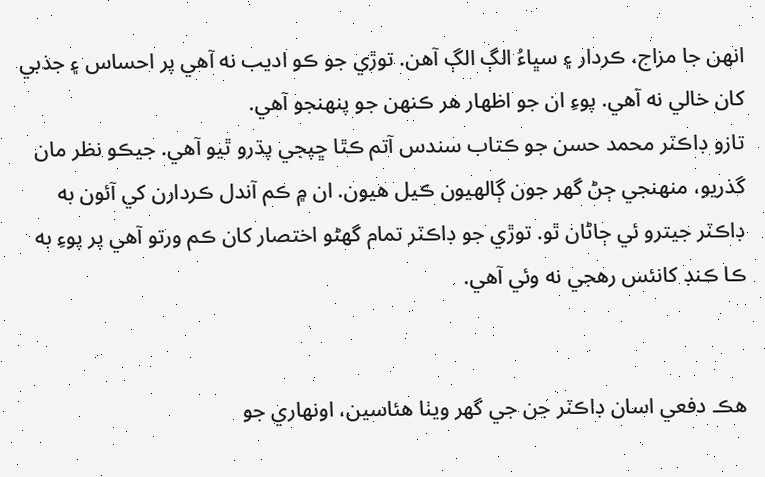انهن جا مزاج، ڪردار ۽ سڀاءُ الڳ الڳ آهن. توڙي جو ڪو اديب نه آهي پر احساس ۽ جذبي کان خالي نه آهي. پوءِ ان جو اظهار هر ڪنهن جو پنهنجو آهي.
تازو ڊاڪٽر محمد حسن جو ڪتاب سندس آتم ڪٿا ڇپجي پڌرو ٿيو آهي. جيڪو نظر مان گذريو، منهنجي ڄڻ گهر جون ڳالهيون ڪيل هيون. ان ۾ ڪم آندل ڪردارن کي آئون به ڊاڪٽر جيترو ئي ڄاڻان ٿو. توڙي جو ڊاڪٽر تمام گهڻو اختصار کان ڪم ورتو آهي پر پوءِ به ڪا ڪنڊ کانئس رهجي نه وئي آهي.


هڪ دفعي اسان ڊاڪٽر جن جي گهر ويٺا هئاسين، اونهاري جو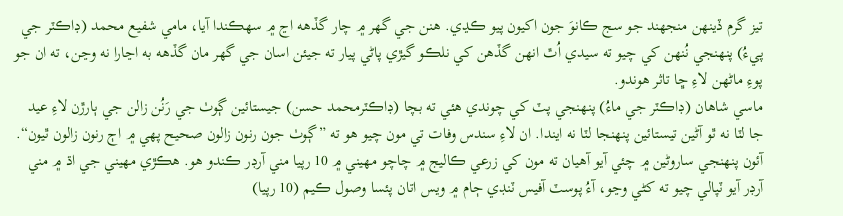تيز گرم ڏينهن منجهند جو سج ڪانوَ جون اکيون پيو ڪڍي. هنن جي گهر ۾ چار گڏهه اڃ ۾ سهڪندا آيا، مامي شفيع محمد (ڊاڪٽر جي پيءُ) پنهنجي نُنهن کي چيو ته سيدي اُٿ انهن گڏهن کي نلڪو گيڙي پاڻي پيار ته جيئن اسان جي گهر مان گڏهه به اڃارا نه وڃن، ته ان جو پوءِ ماڻهن لاءِ ڇا تاثر هوندو.
ماسي شاهان (ڊاڪٽر جي ماءُ) پنهنجي پٽ کي چوندي هئي ته بچا (ڊاڪٽرمحمد حسن) جيستائين ڳوٺ جي رَنُن زالن جي ٻارڙن لاءِ عيد جا لٽا نه ٿو آڻين تيستائين پنهنجا لٽا نه ايندا. ان لاءِ سندس وفات تي مون چيو هو ته ”ڳوٺ جون رنون زالون صحيح پهي ۾ اڄ رنون زالون ٿيون“.
آئون پنهنجي ساروڻين ۾ چئي آيو آهيان ته مون کي زرعي ڪاليج ۾ چاچو مهيني ۾ 10 رپيا مني آرڊر ڪندو هو. هڪڙي مهيني جي اڌ ۾ مني آرڊر آيو ٽپالي چيو ته کڻي وڃو، آءُ پوسٽ آفيس ٽنڊي ڄام ۾ ويس اتان پئسا وصول ڪيم (10 رپيا)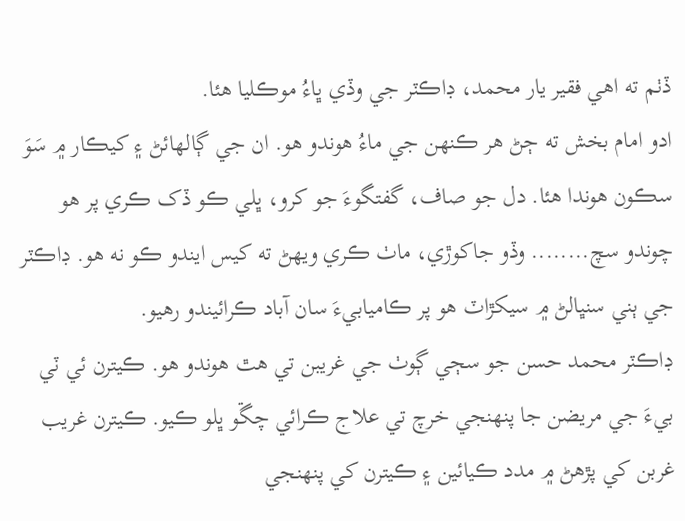ڏٺم ته اهي فقير يار محمد، ڊاڪٽر جي وڏي ڀاءُ موڪليا هئا.
ادو امام بخش ته ڄڻ هر ڪنهن جي ماءُ هوندو هو. ان جي ڳالهائڻ ۽ کيڪار ۾ سَوَ سڪون هوندا هئا. دل جو صاف، گفتگوءَ جو کرو، ڀلي ڪو ڏک ڪري پر هو چوندو سچ........ وڏو جاکوڙي، ماٺ ڪري ويهڻ ته کيس ايندو ڪو نه هو. ڊاڪٽر جي ٻني سنڀالڻ ۾ سيکڙاٽ هو پر ڪاميابيءَ سان آباد ڪرائيندو رهيو.
ڊاڪٽر محمد حسن جو سڄي ڳوٺ جي غريبن تي هٿ هوندو هو. ڪيترن ئي ٽي بيءَ جي مريضن جا پنهنجي خرچ تي علاج ڪرائي چڱو ڀلو ڪيو. ڪيترن غريب غربن کي پڙهڻ ۾ مدد ڪيائين ۽ ڪيترن کي پنهنجي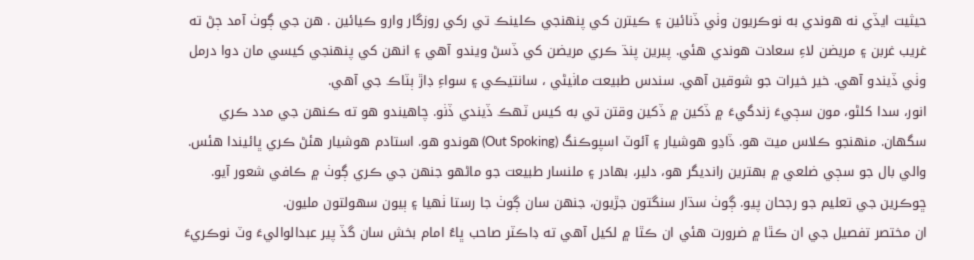حيثيت ايڏي نه هوندي به نوڪريون وٺي ڏنائين ۽ ڪيترن کي پنهنجي ڪلينڪ تي رکي روزگار وارو ڪيائين . هن جي ڳوٺ آمد ڄڻ ته غريب غربن ۽ مريضن لاءِ سعادت هوندي هئي. پيرين پنڌ ڪري مريضن کي ڏسڻ ويندو آهي ۽ انهن کي پنهنجي کيسي مان دوا درمل وٺي ڏيندو آهي. خير خيرات جو شوقين آهي. سندس طبيعت ماٺيڻي ، سانتيڪي ۽ سواءِ ڊاڙ ٻٽاڪ جي آهي.
انور، سدا کلڻو، مون سڄيءَ زندگيءَ ۾ ڏکين ۾ ڏکين وقتن تي به کيس ٽهڪ ڏيندي ڏٺو. چاهيندو هو ته ڪنهن جي مدد ڪري سگهان. منهنجو ڪلاس ميٽ هو. ڏاڍو هوشيار ۽ آئوٽ اسپوڪنگ (Out Spoking) هوندو هو. استادم هوشيار هئڻ ڪري ڀائيندا هئس. والي بال جو سڄي ضلعي ۾ بهترين رانديگر هو، دلير، بهادر ۽ ملنسار طبيعت جو ماڻهو جنهن جي ڪري ڳوٺ ۾ ڪافي شعور آيو. ڇوڪرين جي تعليم جو رجحان پيو. ڳوٺ سڌار سنگتون جڙيون، جنهن سان ڳوٺ جا رستا ٺهيا ۽ ٻيون سهولتون مليون.
ان مختصر تفصيل جي ان ڪٿا ۾ ضرورت هئي ان ڪٿا ۾ لکيل آهي ته ڊاڪٽر صاحب ڀاءُ امام بخش سان گڏ پير عبدالواليءَ وٽ نوڪريءَ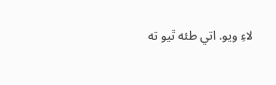لاءِ ويو. اتي طئه ٿيو ته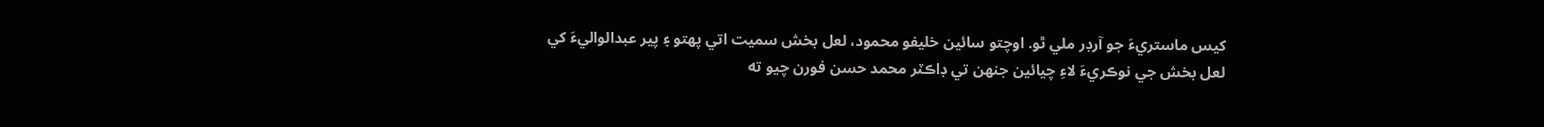کيس ماستريءَ جو آرڊر ملي ٿو. اوچتو سائين خليفو محمود، لعل بخش سميت اتي پهتو ۽ پير عبدالواليءَ کي لعل بخش جي نوڪريءَ لاءِ چيائين جنهن تي ڊاڪٽر محمد حسن فورن چيو ته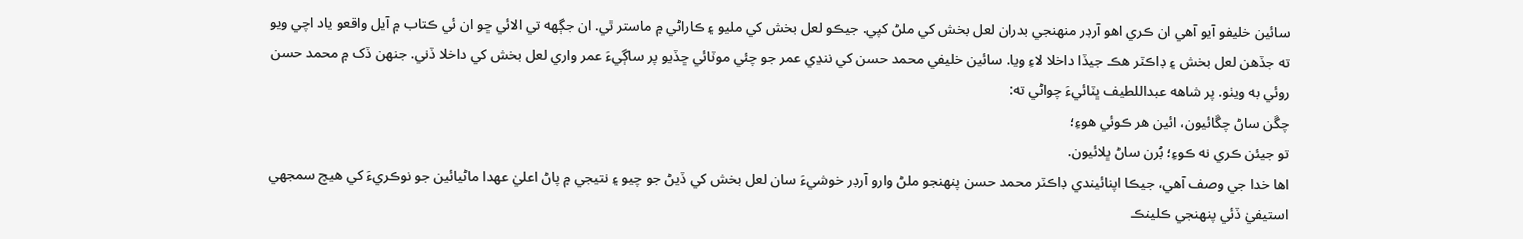سائين خليفو آيو آهي ان ڪري اهو آرڊر منهنجي بدران لعل بخش کي ملڻ کپي. جيڪو لعل بخش کي مليو ۽ ڪاراڻي ۾ ماستر ٿي. ان جڳهه تي الائي ڇو ان ئي ڪتاب ۾ آيل واقعو ياد اچي ويو ته جڏهن لعل بخش ۽ ڊاڪٽر هڪ جيڏا داخلا لاءِ ويا. سائين خليفي محمد حسن کي ننڍي عمر جو چئي موٽائي ڇڏيو پر ساڳيءَ عمر واري لعل بخش کي داخلا ڏني. جنهن ڏک ۾ محمد حسن روئي به ويٺو. پر شاهه عبداللطيف ڀٽائيءَ چواڻي ته:
چڱن ساڻ چڱائيون، ائين هر ڪوئي هوءِ؛
تو جيئن ڪري نه ڪوءِ؛ بُرن ساڻ ڀلائيون.
اها خدا جي وصف آهي، جيڪا اپنائيندي ڊاڪٽر محمد حسن پنهنجو ملڻ وارو آرڊر خوشيءَ سان لعل بخش کي ڏيڻ جو چيو ۽ نتيجي ۾ پاڻ اعليٰ عهدا ماڻيائين جو نوڪريءَ کي هيچ سمجهي استيفيٰ ڏئي پنهنجي ڪلينڪ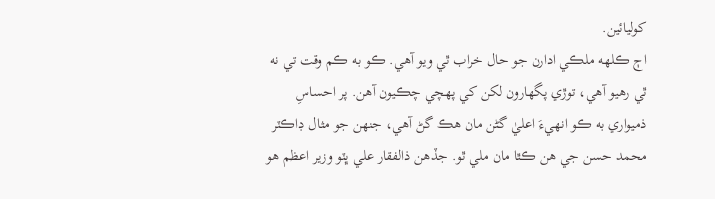کوليائين.
اڄ ڪلهه ملڪي ادارن جو حال خراب ٿي ويو آهي. ڪو به ڪم وقت تي نه ٿي رهيو آهي، توڙي پگهارون لکن کي پهچي چڪيون آهن. پر احساسِ ذميواري به ڪو انهيءَ اعليٰ گڻن مان هڪ گڻ آهي، جنهن جو مثال ڊاڪٽر محمد حسن جي هن ڪٿا مان ملي ٿو. جڏهن ذالفقار علي ڀٽو وزير اعظم هو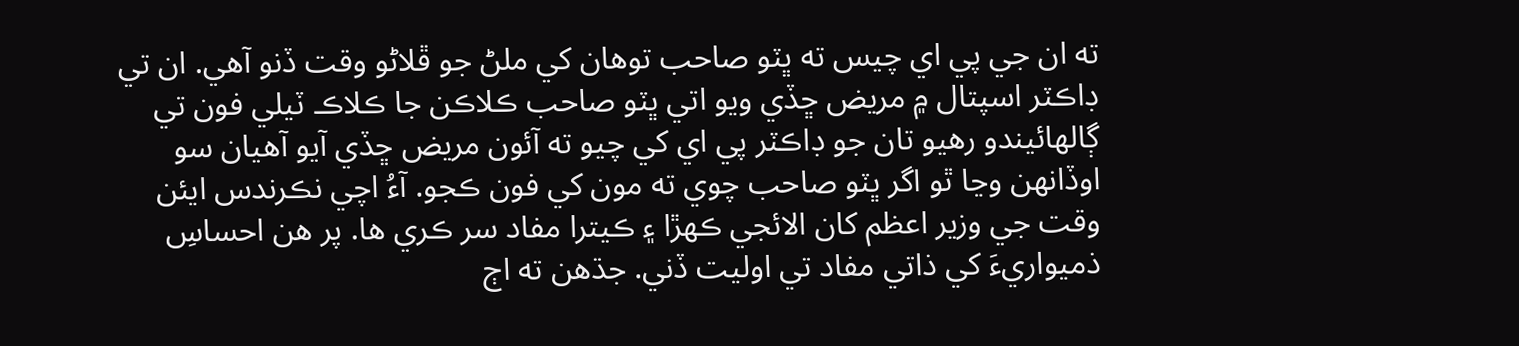ته ان جي پي اي چيس ته ڀٽو صاحب توهان کي ملڻ جو ڦلاڻو وقت ڏنو آهي. ان تي ڊاڪٽر اسپتال ۾ مريض ڇڏي ويو اتي ڀٽو صاحب ڪلاڪن جا ڪلاڪ ٽيلي فون تي ڳالهائيندو رهيو تان جو ڊاڪٽر پي اي کي چيو ته آئون مريض ڇڏي آيو آهيان سو اوڏانهن وڃا ٿو اگر ڀٽو صاحب چوي ته مون کي فون ڪجو. آءُ اچي نڪرندس ايئن وقت جي وزير اعظم کان الائجي ڪهڙا ۽ ڪيترا مفاد سر ڪري ها. پر هن احساسِ ذميواريءَ کي ذاتي مفاد تي اوليت ڏني. جڌهن ته اڄ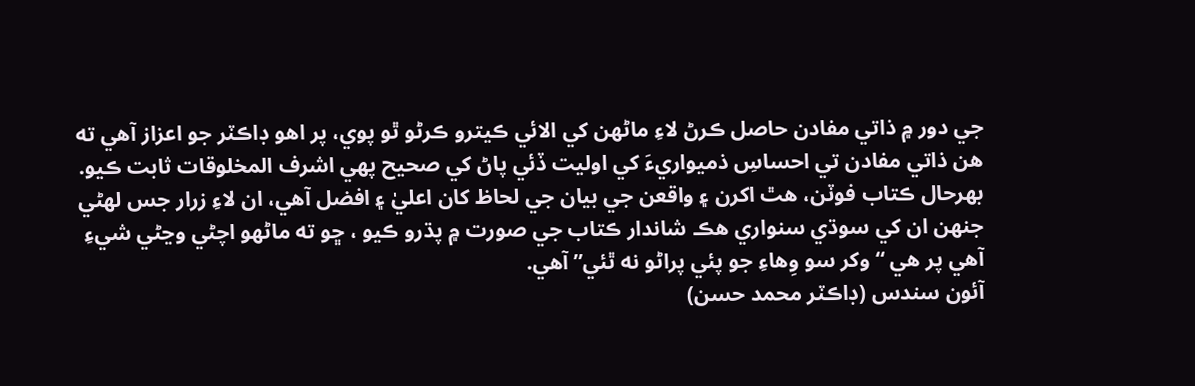جي دور ۾ ذاتي مفادن حاصل ڪرڻ لاءِ ماڻهن کي الائي ڪيترو ڪرڻو ٿو پوي، پر اهو ڊاڪٽر جو اعزاز آهي ته هن ذاتي مفادن تي احساسِ ذميواريءَ کي اوليت ڏئي پاڻ کي صحيح پهي اشرف المخلوقات ثابت ڪيو.
بهرحال ڪتاب فوٽن، هٿ اکرن ۽ واقعن جي بيان جي لحاظ کان اعليٰ ۽ افضل آهي، ان لاءِ زرار جس لهڻي جنهن ان کي سوڌي سنواري هڪ شاندار ڪتاب جي صورت ۾ پڌرو ڪيو ، ڇو ته ماڻهو اچڻي وڃڻي شيءِ آهي پر هي “ وکر سو وِهاءِ جو پئي پراڻو نه ٿئي” آهي.
آئون سندس (ڊاڪٽر محمد حسن)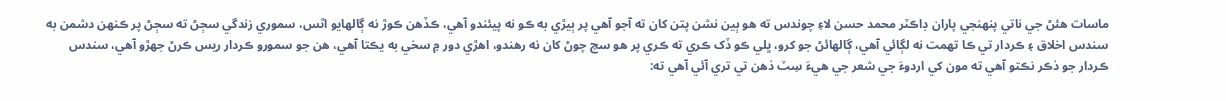ماسات هئڻ جي ناتي پنهنجي پاران ڊاڪٽر محمد حسن لاءِ چوندس ته هو ٻين نشن پتن کان ته آجو آهي پر ٻيڙي به ڪو نه پيئندو آهي، ڪڏهن ڪوڙ نه ڳالهايو اٿس، سموري زندگي سڄڻ ته سڄڻ پر ڪنهن دشمن به سندس اخلاق ۽ ڪردار تي ڪا تهمت نه لڳائي آهي، ڳالهائڻ جو کرو، ڀلي ڪو ڏک ڪري ته ڪري پر هو سچ چوڻ کان نه رهندو، اهڙي دور ۾ سخي به يڪتا آهي، هن جو سمورو ڪردار ريس ڪرڻ جهڙو آهي، سندس ڪردار جو ذڪر نڪتو آهي ته مون کي اردوءَ جي شعر جي هيءَ سِٽ ذهن تي تري آئي آهي ته: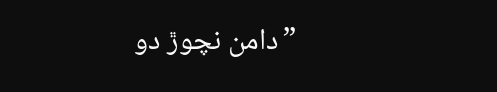”دامن نچوڙ دو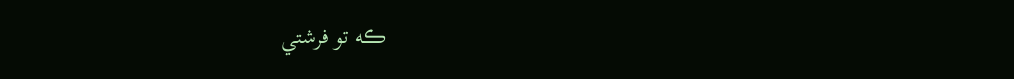ڪه تو فرشتي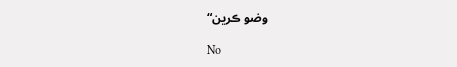وضو ڪرين“

No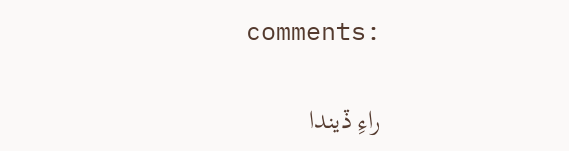comments:

راءِ ڏيندا